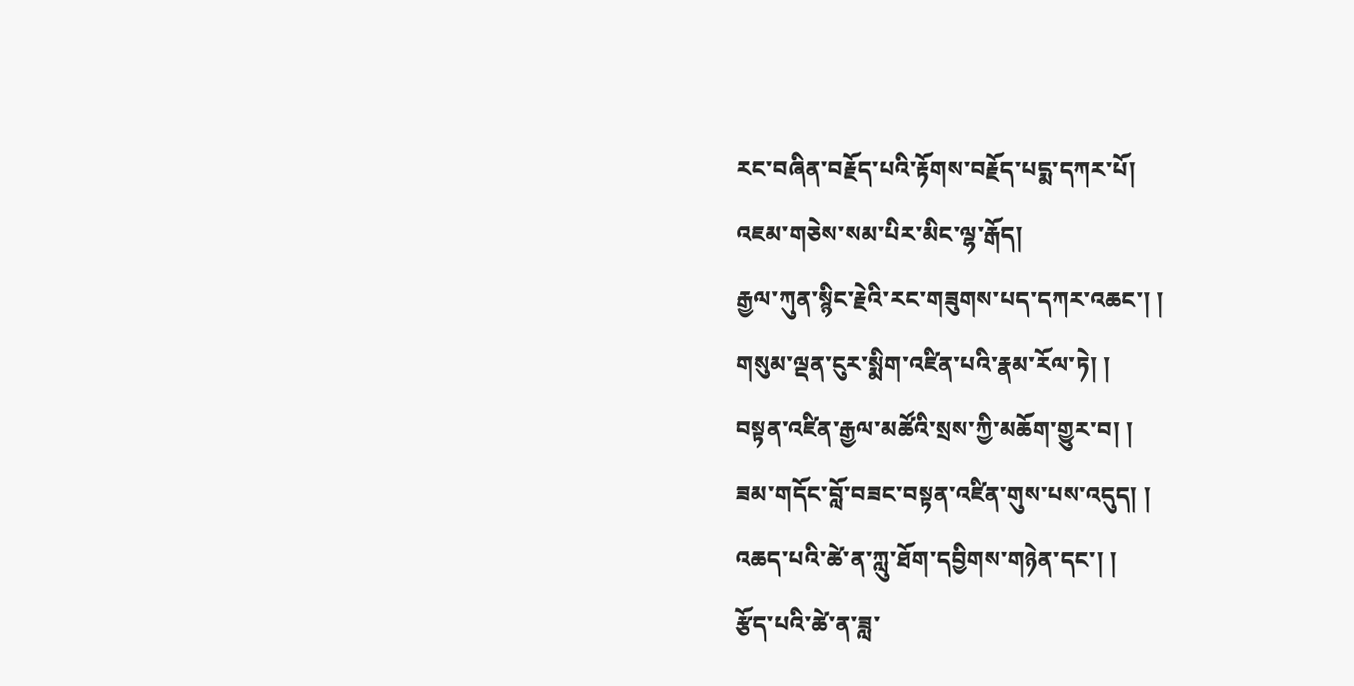རང་བཞིན་བརྗོད་པའི་རྟོགས་བརྗོད་པདྨ་དཀར་པོ།
འཇམ་གཅེས་སམ་པིར་མིང་ལྷ་རྒོད།
རྒྱལ་ཀུན་སྙིང་རྗེའི་རང་གཟུགས་པད་དཀར་འཆང་། །
གསུམ་ལྡན་ངུར་སྨིག་འཛིན་པའི་རྣམ་རོལ་ཏེ། །
བསྟན་འཛིན་རྒྱལ་མཚོའི་སྲས་ཀྱི་མཆོག་གྱུར་བ། །
ཟམ་གདོང་བློ་བཟང་བསྟན་འཛིན་གུས་པས་འདུད། །
འཆད་པའི་ཚེ་ན་ཀླུ་ཐོག་དབྱིགས་གཉེན་དང་། །
རྩོད་པའི་ཚེ་ན་ཟླ་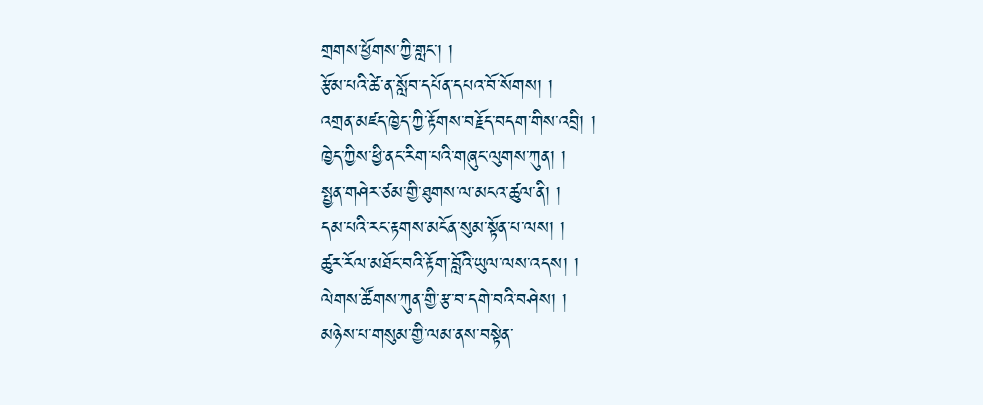གྲགས་ཕྱོགས་ཀྱི་གླང་། །
རྩོམ་པའི་ཚེ་ན་སློབ་དཔོན་དཔའ་བོ་སོགས། །
འགྲན་མཛད་ཁྱེད་ཀྱི་རྟོགས་བརྗོད་བདག་གིས་འབྲི། །
ཁྱེད་ཀྱིས་ཕྱི་ནང་རིག་པའི་གཞུང་ལུགས་ཀུན། །
སྤྱན་གཤེར་ཙམ་གྱི་ཐུགས་ལ་མངའ་ཚུལ་ནི། །
དམ་པའི་རང་རྟགས་མངོན་སུམ་སྟོན་པ་ལས། །
ཚུར་རོལ་མཐོང་བའི་རྟོག་བློའི་ཡུལ་ལས་འདས། །
ལེགས་ཚོགས་ཀུན་གྱི་རྩ་བ་དགེ་བའི་བཤེས། །
མཉེས་པ་གསུམ་གྱི་ལམ་ནས་བསྟེན་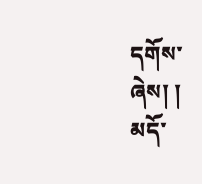དགོས་ཞེས། །
མདོ་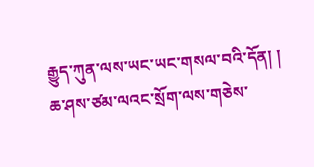རྒྱུད་ཀུན་ལས་ཡང་ཡང་གསལ་བའི་དོན། །
ཆ་ཤས་ཙམ་ལའང་སྲོག་ལས་གཅེས་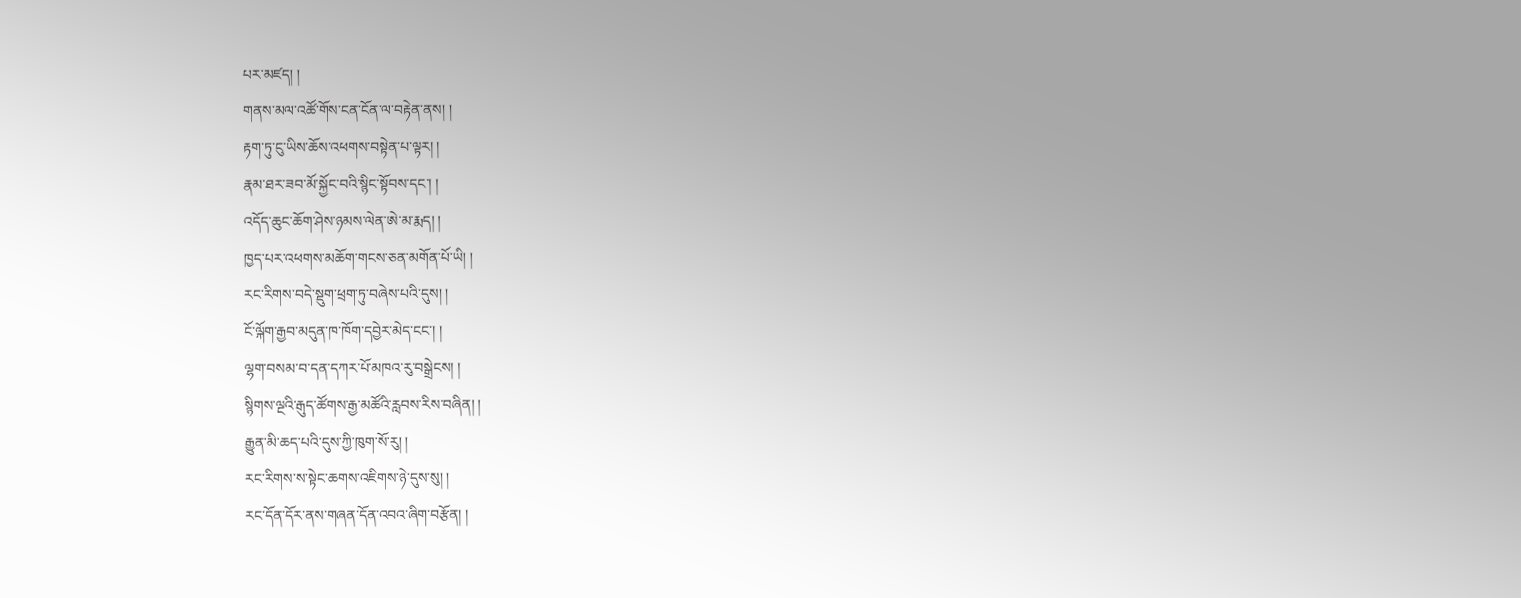པར་མཛད། །
གནས་མལ་འཚོ་གོས་ངན་ངོན་ལ་བརྟེན་ནས། །
རྟག་ཏུ་ངུ་ཡིས་ཆོས་འཕགས་བསྟེན་པ་ལྟར། །
རྣམ་ཐར་ཟབ་མོ་སྐྱོང་བའི་སྙིང་སྟོབས་དང་། །
འདོད་ཆུང་ཆོག་ཤེས་ཉམས་ལེན་ཨེ་མ་རྨད། །
ཁྱད་པར་འཕགས་མཆོག་གངས་ཅན་མགོན་པོ་ཡི། །
རང་རིགས་བདེ་སྡུག་ཕྲག་ཏུ་བཞེས་པའི་དུས། །
ངོ་ལྐོག་རྒྱབ་མདུན་ཁ་ཁོག་དབྱེར་མེད་ངང་། །
ལྷག་བསམ་བ་དན་དཀར་པོ་མཁའ་རུ་བསྒྲེངས། །
སྙིགས་ལྔའི་རྒུད་ཚོགས་རྒྱ་མཚོའི་རླབས་རིས་བཞིན། །
རྒྱུན་མི་ཆད་པའི་དུས་ཀྱི་ཁུག་སོ་རུ། །
རང་རིགས་ས་སྟེང་ཆགས་འཇིགས་ཉེ་དུས་སུ། །
རང་དོན་དོར་ནས་གཞན་དོན་འབའ་ཞིག་བརྩོན། །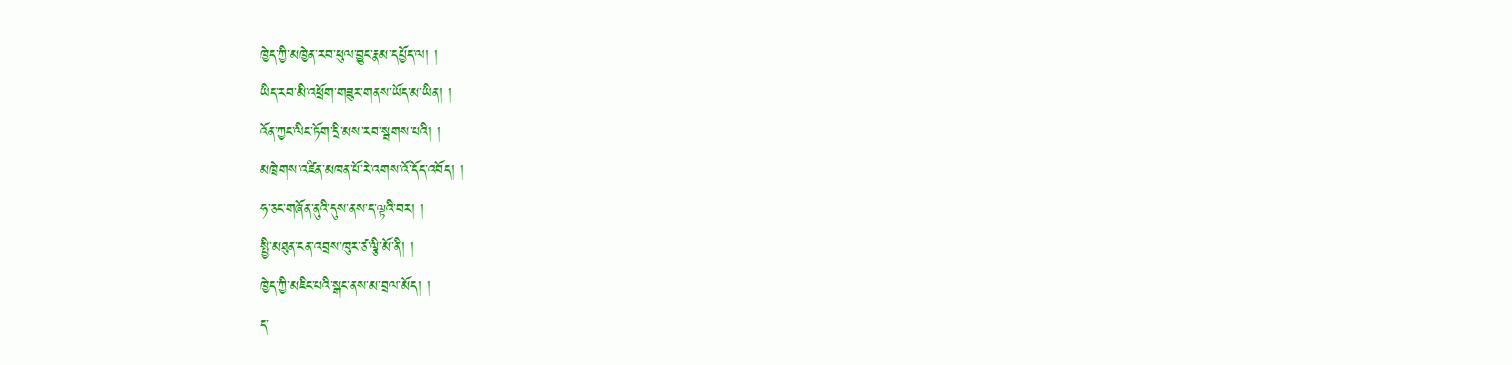ཁྱེད་ཀྱི་མཁྱེན་རབ་ཕུལ་བྱུང་རྣམ་དཔྱོད་ལ། །
ཡིད་རབ་མི་འཕྲོག་གཟུར་གནས་ཡོད་མ་ཡིན། །
འོན་ཀྱང་ལིང་ཏོག་དྲི་མས་རབ་སྦགས་པའི། །
མཁྲེགས་འཛིན་མཁན་པོ་རེ་འགས་འོ་དོད་འབོད། །
ཧ་ཅང་གཞོན་ནུའི་དུས་ནས་ད་ལྟའི་བར། །
སྤྱི་མཐུན་ངན་འབྲས་ཁུར་ཙ་ལྕི་མོ་ནི། །
ཁྱེད་ཀྱི་མཇིང་པའི་སྒང་ནས་མ་བྲལ་མོད། །
ད་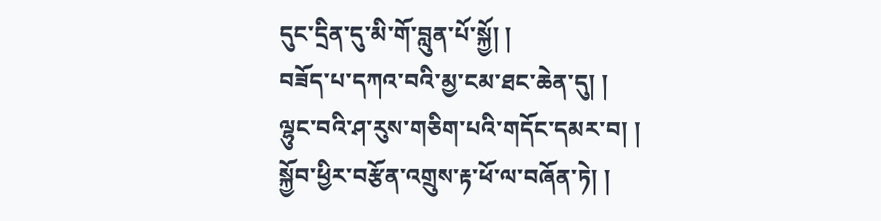དུང་དྲིན་དུ་མི་གོ་བླུན་པོ་སྐྱོ། །
བཟོད་པ་དཀའ་བའི་མྱ་ངམ་ཐང་ཆེན་དུ། །
ལྷུང་བའི་ཤ་རུས་གཅིག་པའི་གདོང་དམར་བ། །
སྐྱོབ་ཕྱིར་བརྩོན་འགྲུས་རྟ་ཕོ་ལ་བཞོན་ཏེ། །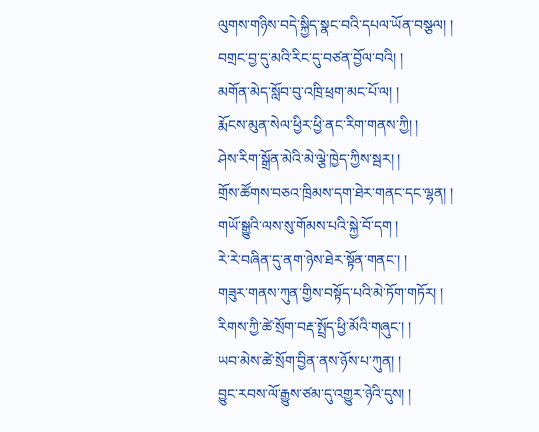ལུགས་གཉིས་བདེ་སྐྱིད་སྣང་བའི་དཔལ་ཡོན་བསྩལ། །
བགྲང་བྱ་དུ་མའི་རིང་དུ་བཙན་བྱོལ་བའི། །
མགོན་མེད་སློབ་བུ་འཁྲི་ཕྲག་མང་པོ་ལ། །
རྨོངས་མུན་སེལ་ཕྱིར་ཕྱི་ནང་རིག་གནས་ཀྱི། །
ཤེས་རིག་སྒྲོན་མེའི་མེ་ལྕེ་ཁྱེད་ཀྱིས་སྦར། །
གྲོས་ཚོགས་བཅའ་ཁྲིམས་དག་ཐེར་གནང་དང་ལྷན། །
གཡོ་སྒྱུའི་ལས་སུ་གོམས་པའི་སྐྱེ་བོ་དག །
རེ་རེ་བཞིན་དུ་ནག་ཉེས་ཐེར་སྟོན་གནང་། །
གཟུར་གནས་ཀུན་གྱིས་བསྟོད་པའི་མེ་ཏོག་གཏོར། །
རིགས་ཀྱི་ཚེ་སྲོག་བརྡ་སྤྲོད་ཕྱི་མོའི་གཞུང་། །
ཡབ་མེས་ཚེ་སྲོག་བྱིན་ནས་ཉོས་པ་ཀུན། །
བྱུང་རབས་ལོ་རྒྱུས་ཙམ་དུ་འགྱུར་ཉེའི་དུས། །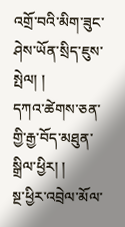འགྲོ་བའི་མིག་ཟུང་ཤེས་ཡོན་སྲིད་ཇུས་སྤེལ། །
དཀའ་ཚེགས་ཅན་གྱི་རྒྱ་བོད་མཐུན་སྒྲིལ་ཕྱིར། །
སྔ་ཕྱིར་འབྲེལ་མོལ་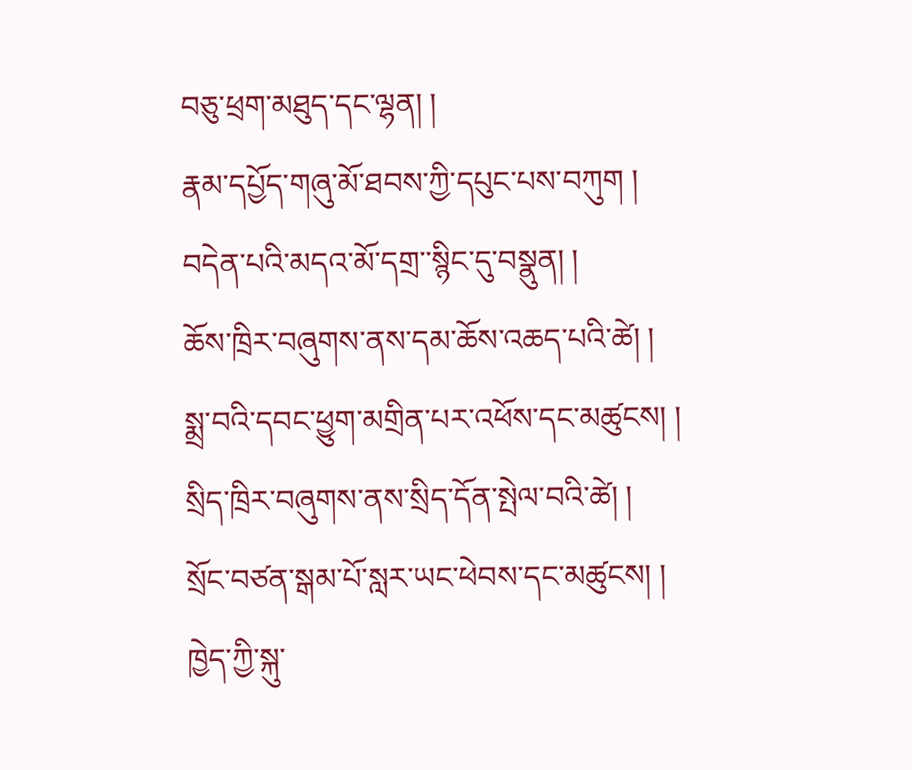བཅུ་ཕྲག་མཐུད་དང་ལྷན། །
རྣམ་དཔྱོད་གཞུ་མོ་ཐབས་ཀྱི་དཔུང་པས་བཀུག །
བདེན་པའི་མདའ་མོ་དགྲ་་སྙིང་དུ་བསྣུན། །
ཆོས་ཁྲིར་བཞུགས་ནས་དམ་ཆོས་འཆད་པའི་ཚེ། །
སྨྲ་བའི་དབང་ཕྱུག་མགྲིན་པར་འཕོས་དང་མཚུངས། །
སྲིད་ཁྲིར་བཞུགས་ནས་སྲིད་དོན་སྤེལ་བའི་ཚེ། །
སྲོང་བཙན་སྒམ་པོ་སླར་ཡང་ཕེབས་དང་མཚུངས། །
ཁྱེད་ཀྱི་སྐུ་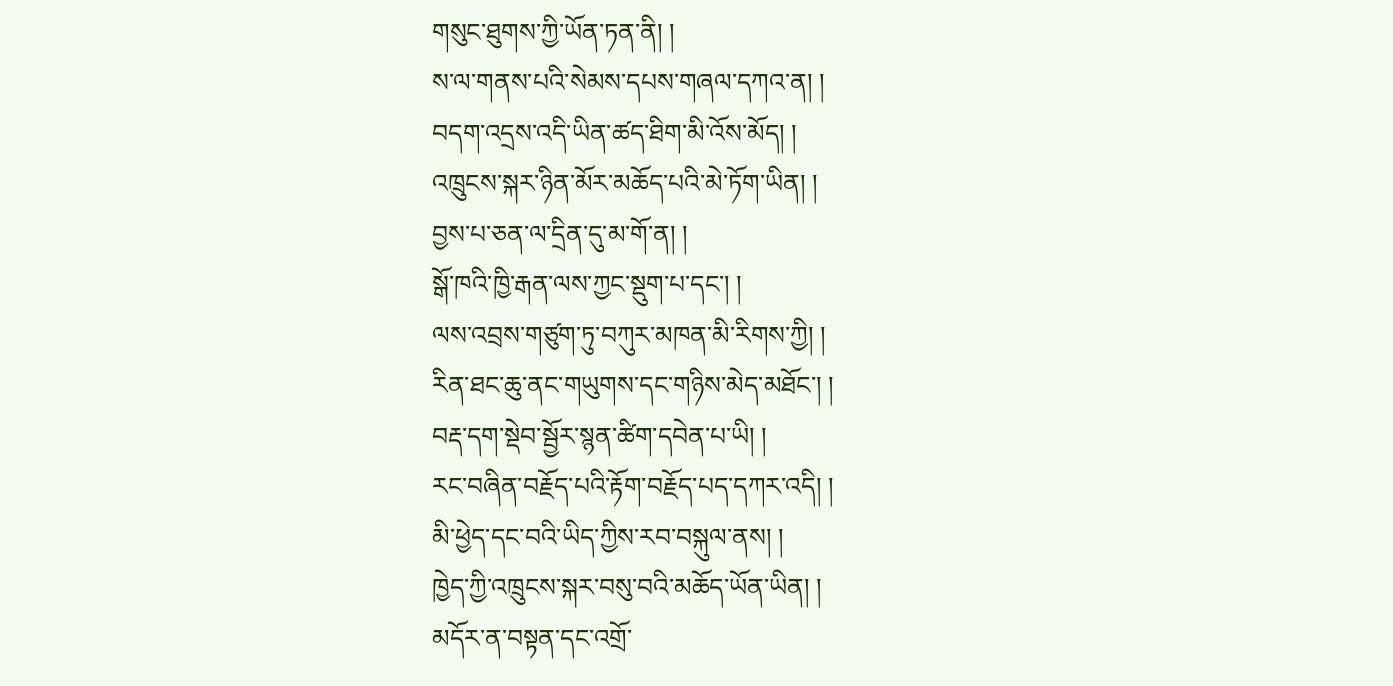གསུང་ཐུགས་ཀྱི་ཡོན་ཏན་ནི། །
ས་ལ་གནས་པའི་སེམས་དཔས་གཞལ་དཀའ་ན། །
བདག་འདྲས་འདི་ཡིན་ཚད་ཐིག་མི་འོས་མོད། །
འཁྲུངས་སྐར་ཉིན་མོར་མཆོད་པའི་མེ་ཏོག་ཡིན། །
བྱས་པ་ཅན་ལ་དྲིན་དུ་མ་གོ་ན། །
སྒོ་ཁའི་ཁྱི་རྒན་ལས་ཀྱང་སྡུག་པ་དང་། །
ལས་འབྲས་གཙུག་ཏུ་བཀུར་མཁན་མི་རིགས་ཀྱི། །
རིན་ཐང་ཆུ་ནང་གཡུགས་དང་གཉིས་མེད་མཐོང་། །
བརྡ་དག་སྡེབ་སྦྱོར་སྙན་ཚིག་དབེན་པ་ཡི། །
རང་བཞིན་བརྗོད་པའི་རྟོག་བརྗོད་པད་དཀར་འདི། །
མི་ཕྱེད་དང་བའི་ཡིད་ཀྱིས་རབ་བསྐུལ་ནས། །
ཁྱེད་ཀྱི་འཁྲུངས་སྐར་བསུ་བའི་མཆོད་ཡོན་ཡིན། །
མདོར་ན་བསྟན་དང་འགྲོ་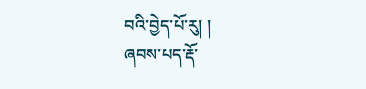བའི་བྱེད་པོ་རུ། །
ཞབས་པད་རྡོ་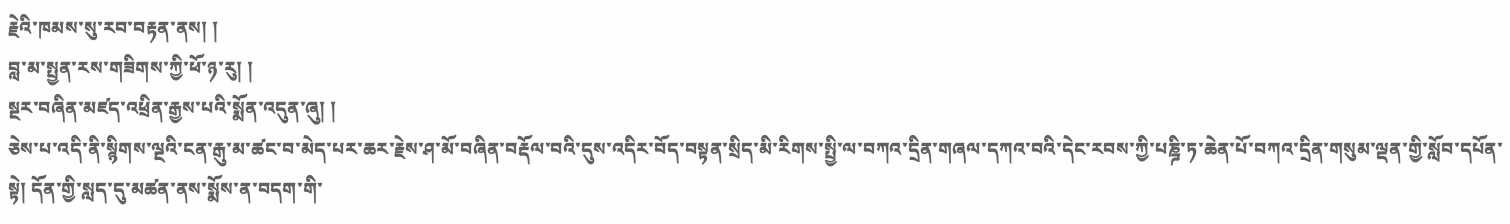རྗེའི་ཁམས་སུ་རབ་བརྟན་ནས། །
བླ་མ་སྤྱན་རས་གཟིགས་ཀྱི་ཕོ་ཉ་རུ། །
སྔར་བཞིན་མཛད་འཕྲིན་རྒྱས་པའི་སྨོན་འདུན་ཞུ། །
ཅེས་པ་འདི་ནི་སྙིགས་ལྔའི་ངན་རྒུ་མ་ཚང་བ་མེད་པར་ཆར་རྗེས་ཤ་མོ་བཞིན་བརྡོལ་བའི་དུས་འདིར་བོད་བསྟན་སྲིད་མི་རིགས་སྤྱི་ལ་བཀའ་དྲིན་གཞལ་དཀའ་བའི་དེང་རབས་ཀྱི་པཎྜི་ཏ་ཆེན་པོ་བཀའ་དྲིན་གསུམ་ལྡན་གྱི་སློབ་དཔོན་སྟེ། དོན་གྱི་སླད་དུ་མཚན་ནས་སྨོས་ན་བདག་གི་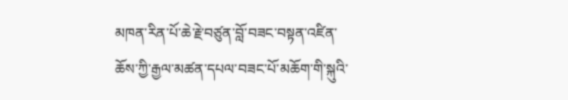མཁན་རིན་པོ་ཆེ་རྗེ་བཙུན་བློ་བཟང་བསྟན་འཛིན་ཆོས་ཀྱི་རྒྱལ་མཚན་དཔལ་བཟང་པོ་མཆོག་གི་སྐུའི་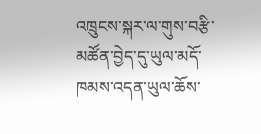འཁྲུངས་སྐར་ལ་གུས་བརྩི་མཚོན་བྱེད་དུ་ཡུལ་མདོ་ཁམས་འདན་ཡུལ་ཆོས་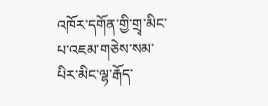འཁོར་དགོན་གྱི་གྲྭ་མིང་པ་འཇམ་གཅེས་སམ་པིར་མིང་ལྷ་རྒོད་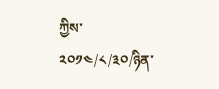ཀྱིས་༢༠༡༤/༨/༣༠/ཉིན་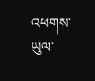འཕགས་ཡུལ་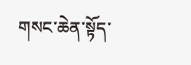གསང་ཆེན་སྟོད་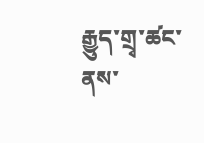རྒྱུད་གྲྭ་ཚང་ནས་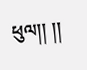ཕུལ།། །།